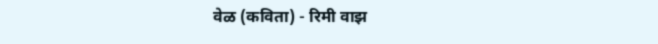वेळ (कविता) - रिमी वाझ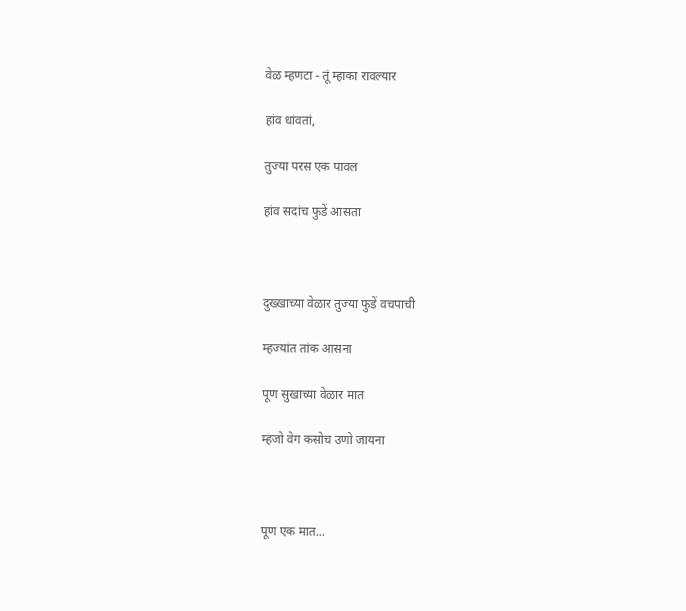वेळ म्हणटा - तूं म्हाका रावल्यार

हांव धांवतां,

तुज्या परस एक पावल

हांव सदांच फुडें आसता



दुख्खाच्या वेळार तुज्या फुडें वचपाची

म्हज्यांत तांक आसना

पूण सुखाच्या वेळार मात

म्हजो वेग कसोच उणो जायना



पूण एक मात...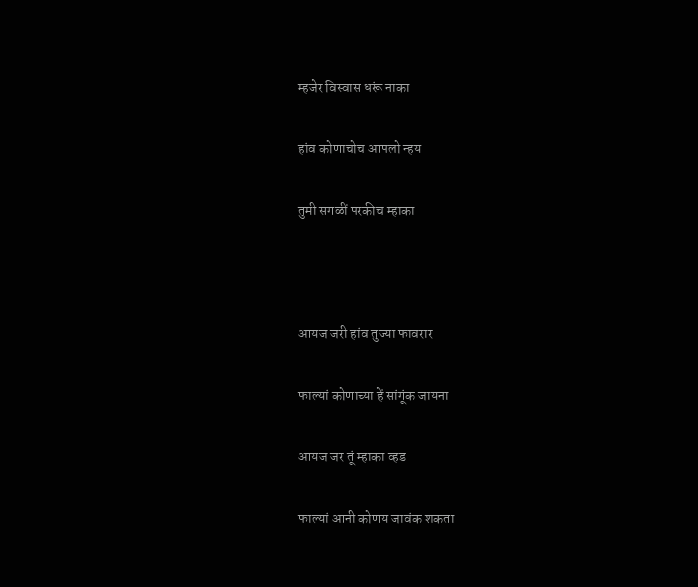म्हजेर विस्वास धरूं नाका

हांव कोणाचोच आपलो न्हय

तुमी सगळीं परकीच म्हाका



आयज जरी हांव तुज्या फावरार

फाल्यां कोणाच्या हें सांगूंक जायना

आयज जर तूं म्हाका व्हड

फाल्यां आनी कोणय जावंक शकता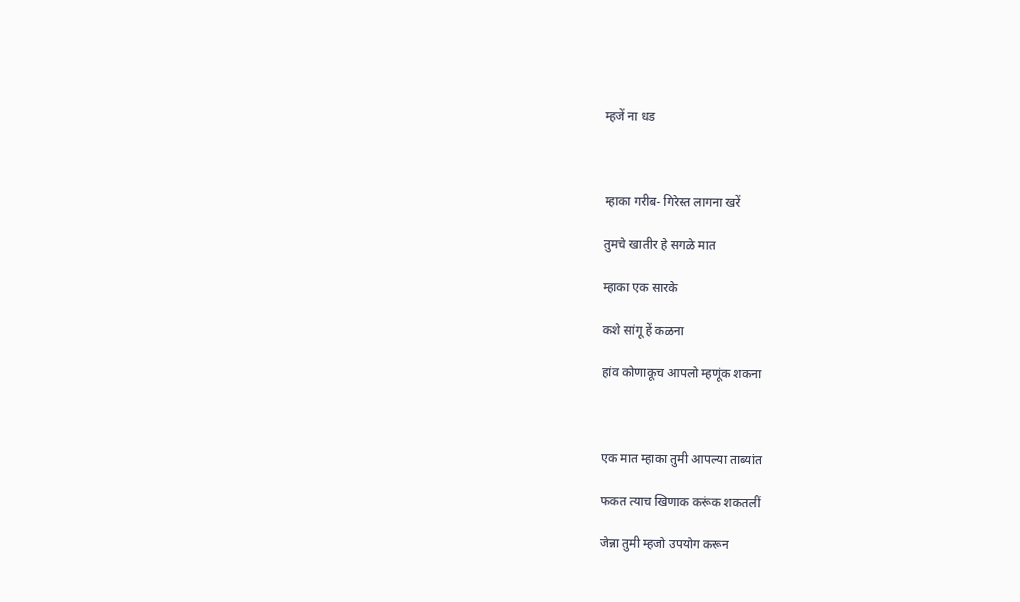म्हजें ना धड



म्हाका गरीब- गिरेस्त लागना खरें

तुमचे खातीर हे सगळे मात

म्हाका एक सारके

कशे सांगू हें कळना

हांव कोणाकूच आपलो म्हणूंक शकना



एक मात म्हाका तुमी आपल्या ताब्यांत

फकत त्याच खिणाक करूंक शकतलीं

जेन्ना तुमी म्हजो उपयोग करून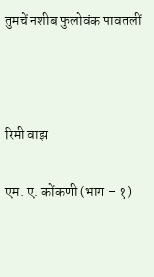तुमचें नशीब फुलोवंक पावतलीं



रिमी वाझ

एम. ए. कोंकणी (भाग – १)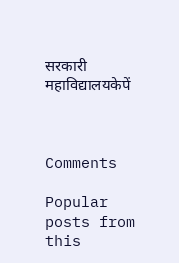सरकारी महाविद्यालयकेपें



Comments

Popular posts from this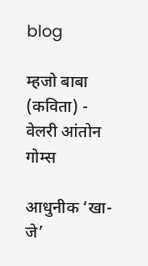blog

म्हजो बाबा (कविता) - वेलरी आंतोन गोम्स

आधुनीक ‘खा-जे’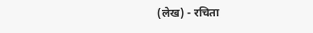(लेख) - रचिता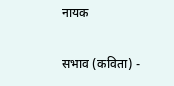नायक

सभाव (कविता) -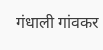गंधाली गांवकर